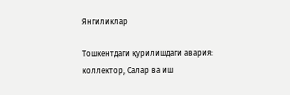Янгиликлар

Тошкентдаги қурилишдаги авария: коллектор, Салар ва иш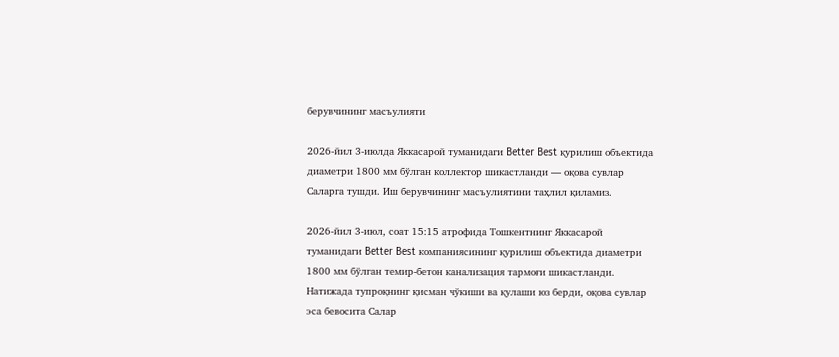берувчининг масъулияти

2026-йил 3-июлда Яккасарой туманидаги Better Best қурилиш объектида диаметри 1800 мм бўлган коллектор шикастланди — оқова сувлар Саларга тушди. Иш берувчининг масъулиятини таҳлил қиламиз.

2026-йил 3-июл, соат 15:15 атрофида Тошкентнинг Яккасарой туманидаги Better Best компаниясининг қурилиш объектида диаметри 1800 мм бўлган темир-бетон канализация тармоғи шикастланди. Натижада тупроқнинг қисман чўкиши ва қулаши юз берди, оқова сувлар эса бевосита Салар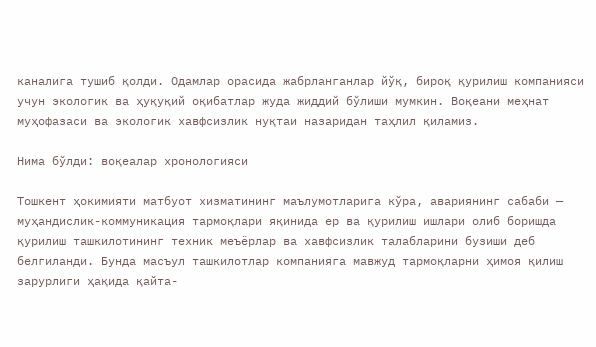каналига тушиб қолди. Одамлар орасида жабрланганлар йўқ, бироқ қурилиш компанияси учун экологик ва ҳуқуқий оқибатлар жуда жиддий бўлиши мумкин. Воқеани меҳнат муҳофазаси ва экологик хавфсизлик нуқтаи назаридан таҳлил қиламиз.

Нима бўлди: воқеалар хронологияси

Тошкент ҳокимияти матбуот хизматининг маълумотларига кўра, авариянинг сабаби — муҳандислик-коммуникация тармоқлари яқинида ер ва қурилиш ишлари олиб боришда қурилиш ташкилотининг техник меъёрлар ва хавфсизлик талабларини бузиши деб белгиланди. Бунда масъул ташкилотлар компанияга мавжуд тармоқларни ҳимоя қилиш зарурлиги ҳақида қайта-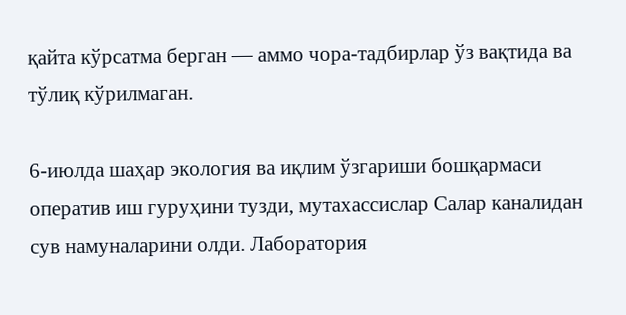қайта кўрсатма берган — аммо чора-тадбирлар ўз вақтида ва тўлиқ кўрилмаган.

6-июлда шаҳар экология ва иқлим ўзгариши бошқармаси оператив иш гуруҳини тузди, мутахассислар Салар каналидан сув намуналарини олди. Лаборатория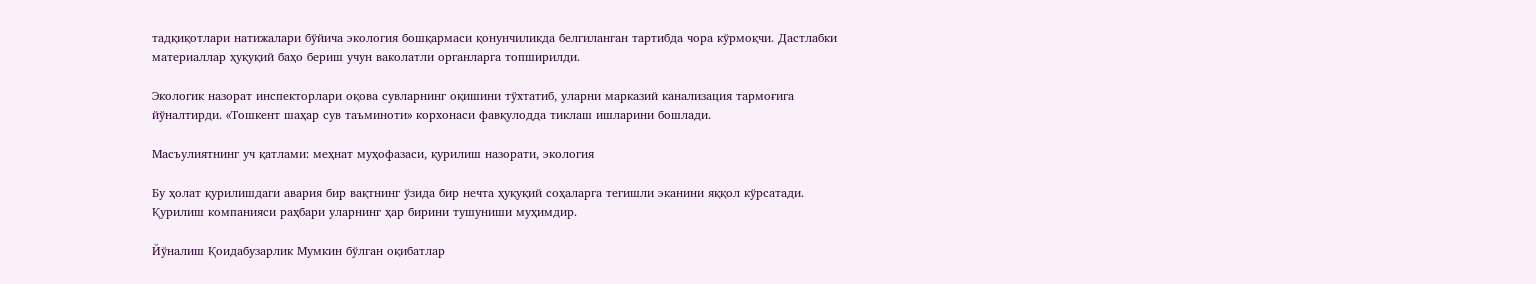тадқиқотлари натижалари бўйича экология бошқармаси қонунчиликда белгиланган тартибда чора кўрмоқчи. Дастлабки материаллар ҳуқуқий баҳо бериш учун ваколатли органларга топширилди.

Экологик назорат инспекторлари оқова сувларнинг оқишини тўхтатиб, уларни марказий канализация тармоғига йўналтирди. «Тошкент шаҳар сув таъминоти» корхонаси фавқулодда тиклаш ишларини бошлади.

Масъулиятнинг уч қатлами: меҳнат муҳофазаси, қурилиш назорати, экология

Бу ҳолат қурилишдаги авария бир вақтнинг ўзида бир нечта ҳуқуқий соҳаларга тегишли эканини яққол кўрсатади. Қурилиш компанияси раҳбари уларнинг ҳар бирини тушуниши муҳимдир.

Йўналиш Қоидабузарлик Мумкин бўлган оқибатлар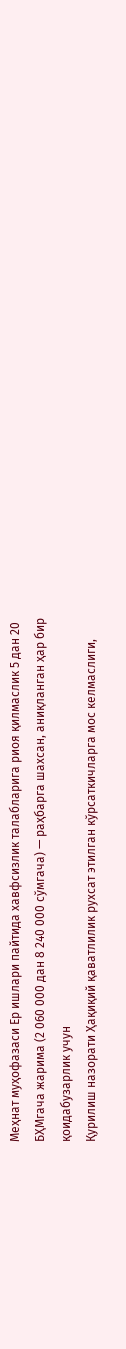Меҳнат муҳофазаси Ер ишлари пайтида хавфсизлик талабларига риоя қилмаслик 5 дан 20 БҲМгача жарима (2 060 000 дан 8 240 000 сўмгача) — раҳбарга шахсан, аниқланган ҳар бир қоидабузарлик учун
Қурилиш назорати Ҳақиқий қаватлилик рухсат этилган кўрсаткичларга мос келмаслиги,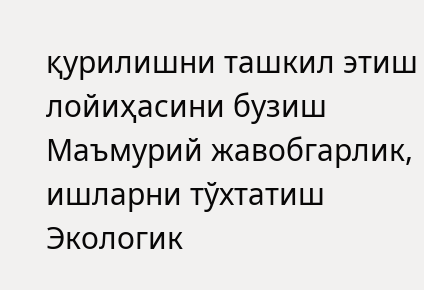қурилишни ташкил этиш лойиҳасини бузиш Маъмурий жавобгарлик, ишларни тўхтатиш
Экологик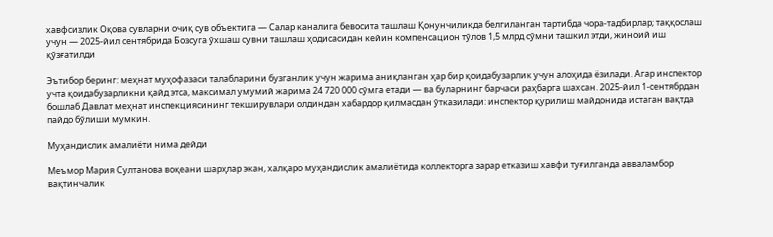хавфсизлик Оқова сувларни очиқ сув объектига — Салар каналига бевосита ташлаш Қонунчиликда белгиланган тартибда чора-тадбирлар; таққослаш учун — 2025-йил сентябрида Бозсуга ўхшаш сувни ташлаш ҳодисасидан кейин компенсацион тўлов 1,5 млрд сўмни ташкил этди, жиноий иш қўзғатилди

Эътибор беринг: меҳнат муҳофазаси талабларини бузганлик учун жарима аниқланган ҳар бир қоидабузарлик учун алоҳида ёзилади. Агар инспектор учта қоидабузарликни қайд этса, максимал умумий жарима 24 720 000 сўмга етади — ва буларнинг барчаси раҳбарга шахсан. 2025-йил 1-сентябрдан бошлаб Давлат меҳнат инспекциясининг текширувлари олдиндан хабардор қилмасдан ўтказилади: инспектор қурилиш майдонида истаган вақтда пайдо бўлиши мумкин.

Муҳандислик амалиёти нима дейди

Меъмор Мария Султанова воқеани шарҳлар экан, халқаро муҳандислик амалиётида коллекторга зарар етказиш хавфи туғилганда авваламбор вақтинчалик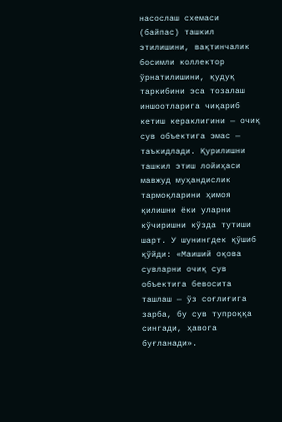насослаш схемаси (байпас) ташкил этилишини, вақтинчалик босимли коллектор ўрнатилишини, қудуқ таркибини эса тозалаш иншоотларига чиқариб кетиш кераклигини — очиқ сув объектига эмас — таъкидлади. Қурилишни ташкил этиш лойиҳаси мавжуд муҳандислик тармоқларини ҳимоя қилишни ёки уларни кўчиришни кўзда тутиши шарт. У шунингдек қўшиб қўйди: «Маиший оқова сувларни очиқ сув объектига бевосита ташлаш — ўз соғлиғига зарба, бу сув тупроққа сингади, ҳавога буғланади».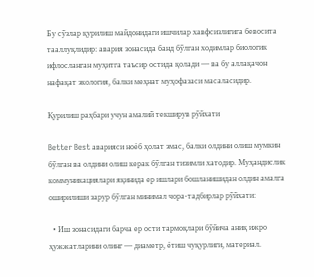Бу сўзлар қурилиш майдонидаги ишчилар хавфсизлигига бевосита тааллуқлидир: авария зонасида банд бўлган ходимлар биологик ифлосланган муҳитга таъсир остида қолади — ва бу аллақачон нафақат экология, балки меҳнат муҳофазаси масаласидир.

Қурилиш раҳбари учун амалий текширув рўйхати

Better Best аварияси ноёб ҳолат эмас, балки олдини олиш мумкин бўлган ва олдини олиш керак бўлган тизимли хатодир. Муҳандислик коммуникациялари яқинида ер ишлари бошланишидан олдин амалга оширилиши зарур бўлган минимал чора-тадбирлар рўйхати:

  • Иш зонасидаги барча ер ости тармоқлари бўйича аниқ ижро ҳужжатларини олинг — диаметр, ётиш чуқурлиги, материал.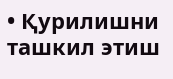• Қурилишни ташкил этиш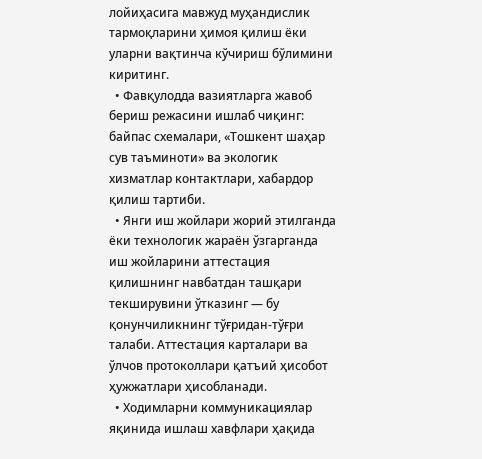лойиҳасига мавжуд муҳандислик тармоқларини ҳимоя қилиш ёки уларни вақтинча кўчириш бўлимини киритинг.
  • Фавқулодда вазиятларга жавоб бериш режасини ишлаб чиқинг: байпас схемалари, «Тошкент шаҳар сув таъминоти» ва экологик хизматлар контактлари, хабардор қилиш тартиби.
  • Янги иш жойлари жорий этилганда ёки технологик жараён ўзгарганда иш жойларини аттестация қилишнинг навбатдан ташқари текширувини ўтказинг — бу қонунчиликнинг тўғридан-тўғри талаби. Аттестация карталари ва ўлчов протоколлари қатъий ҳисобот ҳужжатлари ҳисобланади.
  • Ходимларни коммуникациялар яқинида ишлаш хавфлари ҳақида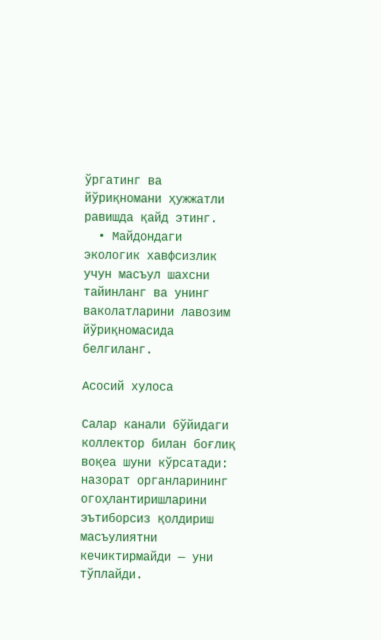ўргатинг ва йўриқномани ҳужжатли равишда қайд этинг.
  • Майдондаги экологик хавфсизлик учун масъул шахсни тайинланг ва унинг ваколатларини лавозим йўриқномасида белгиланг.

Асосий хулоса

Салар канали бўйидаги коллектор билан боғлиқ воқеа шуни кўрсатади: назорат органларининг огоҳлантиришларини эътиборсиз қолдириш масъулиятни кечиктирмайди — уни тўплайди.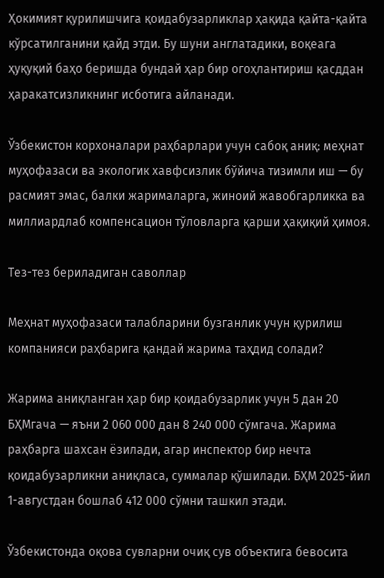Ҳокимият қурилишчига қоидабузарликлар ҳақида қайта-қайта кўрсатилганини қайд этди. Бу шуни англатадики, воқеага ҳуқуқий баҳо беришда бундай ҳар бир огоҳлантириш қасддан ҳаракатсизликнинг исботига айланади.

Ўзбекистон корхоналари раҳбарлари учун сабоқ аниқ: меҳнат муҳофазаси ва экологик хавфсизлик бўйича тизимли иш — бу расмият эмас, балки жарималарга, жиноий жавобгарликка ва миллиардлаб компенсацион тўловларга қарши ҳақиқий ҳимоя.

Тез-тез бериладиган саволлар

Меҳнат муҳофазаси талабларини бузганлик учун қурилиш компанияси раҳбарига қандай жарима таҳдид солади?

Жарима аниқланган ҳар бир қоидабузарлик учун 5 дан 20 БҲМгача — яъни 2 060 000 дан 8 240 000 сўмгача. Жарима раҳбарга шахсан ёзилади, агар инспектор бир нечта қоидабузарликни аниқласа, суммалар қўшилади. БҲМ 2025-йил 1-августдан бошлаб 412 000 сўмни ташкил этади.

Ўзбекистонда оқова сувларни очиқ сув объектига бевосита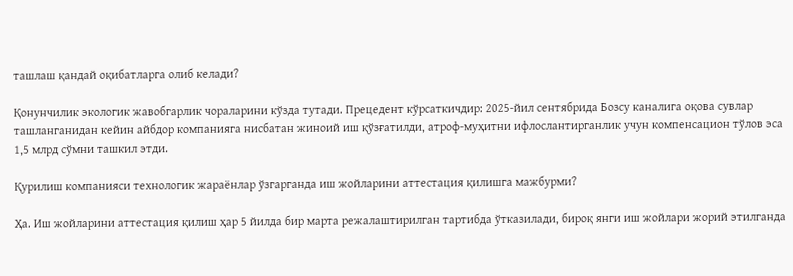ташлаш қандай оқибатларга олиб келади?

Қонунчилик экологик жавобгарлик чораларини кўзда тутади. Прецедент кўрсаткичдир: 2025-йил сентябрида Бозсу каналига оқова сувлар ташланганидан кейин айбдор компанияга нисбатан жиноий иш қўзғатилди, атроф-муҳитни ифлослантирганлик учун компенсацион тўлов эса 1,5 млрд сўмни ташкил этди.

Қурилиш компанияси технологик жараёнлар ўзгарганда иш жойларини аттестация қилишга мажбурми?

Ҳа. Иш жойларини аттестация қилиш ҳар 5 йилда бир марта режалаштирилган тартибда ўтказилади, бироқ янги иш жойлари жорий этилганда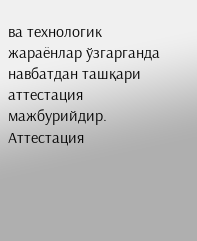ва технологик жараёнлар ўзгарганда навбатдан ташқари аттестация мажбурийдир. Аттестация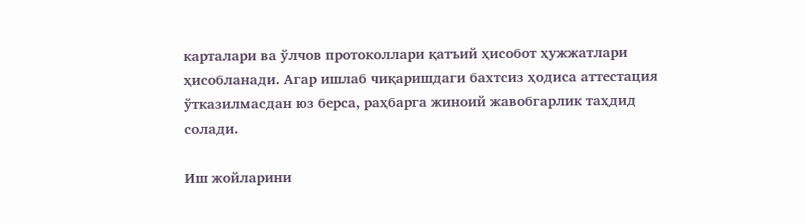карталари ва ўлчов протоколлари қатъий ҳисобот ҳужжатлари ҳисобланади. Агар ишлаб чиқаришдаги бахтсиз ҳодиса аттестация ўтказилмасдан юз берса, раҳбарга жиноий жавобгарлик таҳдид солади.

Иш жойларини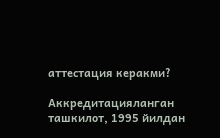аттестация керакми?

Аккредитацияланган ташкилот, 1995 йилдан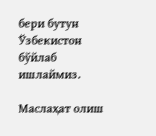бери бутун Ўзбекистон бўйлаб ишлаймиз.

Маслаҳат олиш